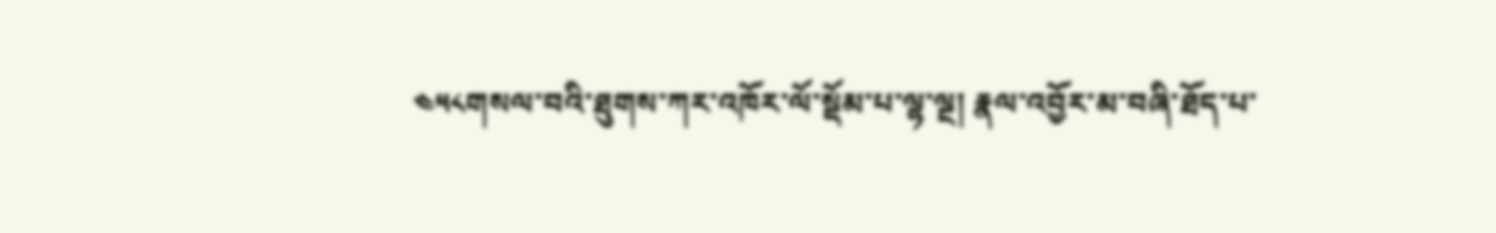༤༥༨གསལ་བའི་ཐུགས་ཀར་འཁོར་ལོ་སྡོམ་པ་ལྷ་ལྔ། རྣལ་འབྱོར་མ་བཞི་ཐོད་པ་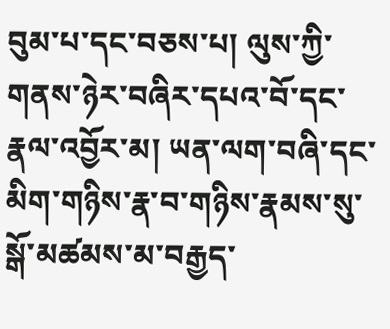བུམ་པ་དང་བཅས་པ། ལུས་ཀྱི་གནས་ཉེར་བཞིར་དཔའ་བོ་དང་རྣལ་འབྱོར་མ། ཡན་ལག་བཞི་དང་མིག་གཉིས་རྣ་བ་གཉིས་རྣམས་སུ་སྒོ་མཚམས་མ་བརྒྱད་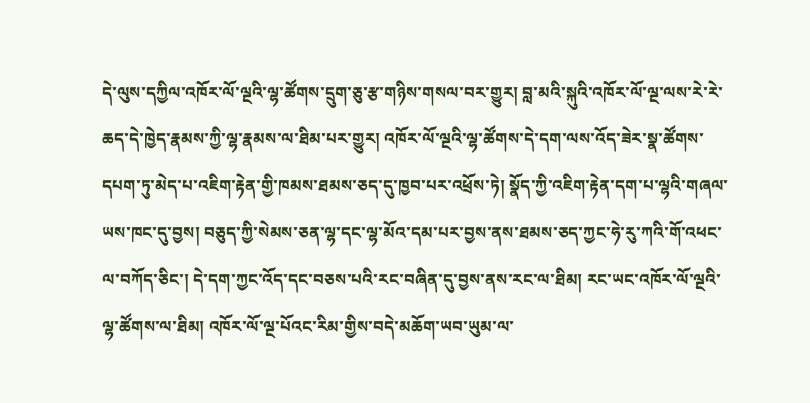དེ་ལུས་དཀྱིལ་འཁོར་ལོ་ལྔའི་ལྷ་ཚོགས་དྲུག་ཅུ་རྩ་གཉིས་གསལ་བར་གྱུར། བླ་མའི་སྐུའི་འཁོར་ལོ་ལྔ་ལས་རེ་རེ་ཆད་དེ་ཁྱེད་རྣམས་ཀྱི་ལྷ་རྣམས་ལ་ཐིམ་པར་གྱུར། འཁོར་ལོ་ལྔའི་ལྷ་ཚོགས་དེ་དག་ལས་འོད་ཟེར་སྣ་ཚོགས་དཔག་ཏུ་མེད་པ་འཇིག་རྟེན་གྱི་ཁམས་ཐམས་ཅད་དུ་ཁྱབ་པར་འཕྲོས་ཏེ། སྣོད་ཀྱི་འཇིག་རྟེན་དག་པ་ལྷའི་གཞལ་ཡས་ཁང་དུ་བྱས། བཅུད་ཀྱི་སེམས་ཅན་ལྷ་དང་ལྷ་མོའ་དམ་པར་བྱས་ནས་ཐམས་ཅད་ཀྱང་ཧེ་རུ་ཀའི་གོ་འཕང་ལ་བཀོད་ཅིང་། དེ་དག་ཀྱང་འོད་དང་བཅས་པའི་རང་བཞིན་དུ་བྱས་ནས་རང་ལ་ཐིམ། རང་ཡང་འཁོར་ལོ་ལྔའི་ལྷ་ཚོགས་ལ་ཐིམ། འཁོར་ལོ་ལྔ་པོའང་རིམ་གྱིས་བདེ་མཆོག་ཡབ་ཡུམ་ལ་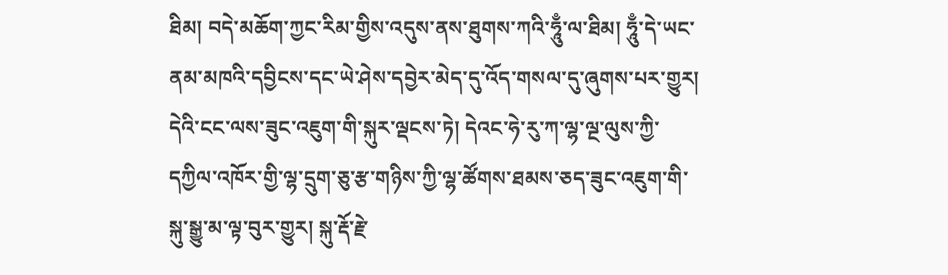ཐིམ། བདེ་མཆོག་ཀྱང་རིམ་གྱིས་འདུས་ནས་ཐུགས་ཀའི་ཧཱུྃ་ལ་ཐིམ། ཧཱུྃ་དེ་ཡང་ནམ་མཁའི་དབྱིངས་དང་ཡེ་ཤེས་དབྱེར་མེད་དུ་འོད་གསལ་དུ་ཞུགས་པར་གྱུར། དེའི་ངང་ལས་ཟུང་འཇུག་གི་སྐུར་ལྡངས་ཏེ། དེའང་ཧེ་རུ་ཀ་ལྷ་ལྔ་ལུས་ཀྱི་དཀྱིལ་འཁོར་གྱི་ལྷ་དྲུག་ཅུ་རྩ་གཉིས་ཀྱི་ལྷ་ཚོགས་ཐམས་ཅད་ཟུང་འཇུག་གི་སྐུ་སྒྱུ་མ་ལྟ་བུར་གྱུར། སྐུ་རྡོ་རྗེ་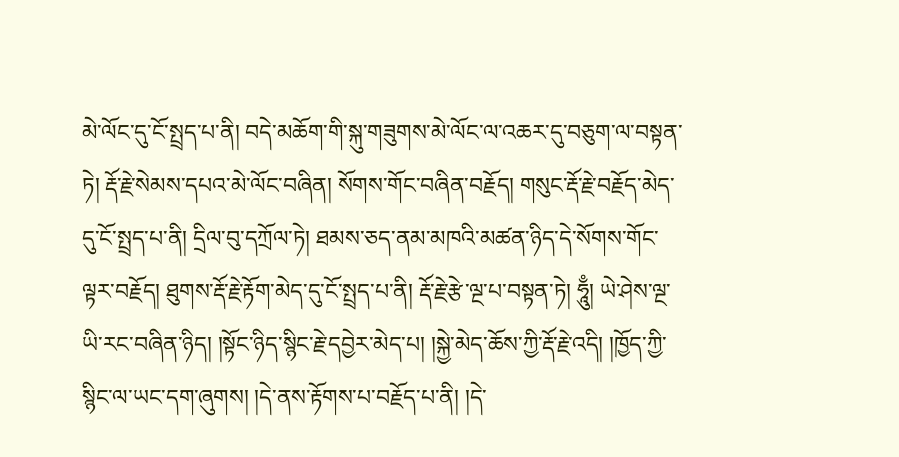མེ་ལོང་དུ་ངོ་སྤྲད་པ་ནི། བདེ་མཆོག་གི་སྐུ་གཟུགས་མེ་ལོང་ལ་འཆར་དུ་བཅུག་ལ་བསྟན་ཏེ། རྡོ་རྗེ་སེམས་དཔའ་མེ་ལོང་བཞིན། སོགས་གོང་བཞིན་བརྗོད། གསུང་རྡོ་རྗེ་བརྗོད་མེད་དུ་ངོ་སྤྲད་པ་ནི། དྲིལ་བུ་དཀྲོལ་ཏེ། ཐམས་ཅད་ནམ་མཁའི་མཚན་ཉིད་དེ་སོགས་གོང་ལྟར་བརྗོད། ཐུགས་རྡོ་རྗེ་རྟོག་མེད་དུ་ངོ་སྤྲད་པ་ནི། རྡོ་རྗེ་རྩེ་ལྔ་པ་བསྟན་ཏེ། ཧཱུྃ། ཡེ་ཤེས་ལྔ་ཡི་རང་བཞིན་ཉིད། །སྟོང་ཉིད་སྙིང་རྗེ་དབྱེར་མེད་པ། །སྐྱེ་མེད་ཆོས་ཀྱི་རྡོ་རྗེ་འདི། །ཁྱོད་ཀྱི་སྙིང་ལ་ཡང་དག་ཞུགས། །དེ་ནས་རྟོགས་པ་བརྗོད་པ་ནི། །དེ་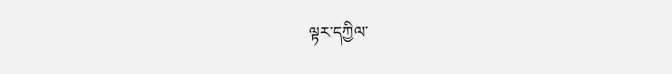ལྟར་དཀྱིལ་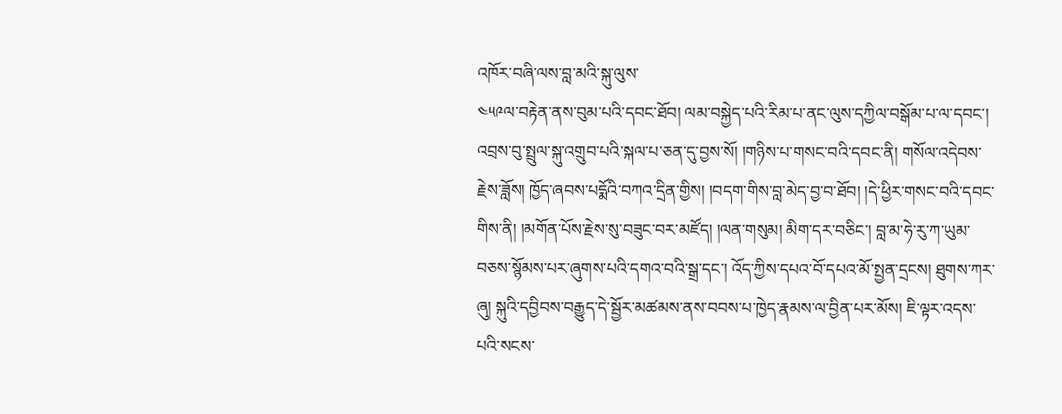འཁོར་བཞི་ལས་བླ་མའི་སྐུ་ལུས་
༤༥༩ལ་བརྟེན་ནས་བུམ་པའི་དབང་ཐོབ། ལམ་བསྐྱེད་པའི་རིམ་པ་ནང་ལུས་དཀྱིལ་བསྒོམ་པ་ལ་དབང་། འབྲས་བུ་སྤྲུལ་སྐུ་འགྲུབ་པའི་སྐལ་པ་ཅན་དུ་བྱས་སོ། །གཉིས་པ་གསང་བའི་དབང་ནི། གསོལ་འདེབས་རྗེས་ཟློས། ཁྱོད་ཞབས་པདྨོའི་བཀའ་དྲིན་གྱིས། །བདག་གིས་བླ་མེད་བྱ་བ་ཐོབ། །དེ་ཕྱིར་གསང་བའི་དབང་གིས་ནི། །མགོན་པོས་རྗེས་སུ་བཟུང་བར་མཛོད། །ལན་གསུམ། མིག་དར་བཅིང་། བླ་མ་ཧེ་རུ་ཀ་ཡུམ་བཅས་སྙོམས་པར་ཞུགས་པའི་དགའ་བའི་སྒྲ་དང་། འོད་ཀྱིས་དཔའ་བོ་དཔའ་མོ་སྤྱན་དྲངས། ཐུགས་ཀར་ཞུ། སྐུའི་དབྱིབས་བརྒྱུད་དེ་སྦྱོར་མཚམས་ནས་བབས་པ་ཁྱེད་རྣམས་ལ་བྱིན་པར་མོས། ཇི་ལྟར་འདས་པའི་སངས་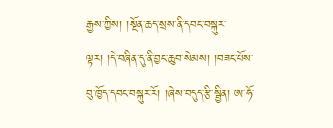རྒྱས་ཀྱིས། །སྔོན་ཆད་སྲས་ནི་དབང་བསྐུར་ལྟར། །དེ་བཞིན་དུ་ནི་བྱང་ཆུབ་སེམས། །བཟང་པོས་བུ་ཁྱོད་དབང་བསྐུར་རོ། །ཞེས་བདུད་རྩི་སྦྱིན། ཨ་ཧོ་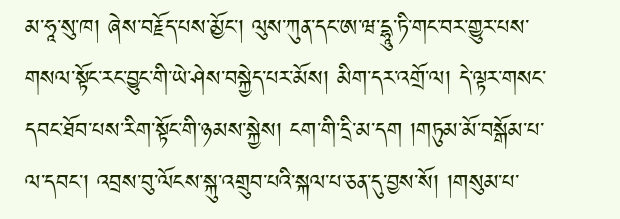མ་ཧཱ་སུ་ཁ། ཞེས་བརྗོད་པས་མྱོང་། ལུས་ཀུན་དང་ཨ་ཝ་དྷཱུ་ཏི་གང་བར་གྱུར་པས་གསལ་སྟོང་རང་བྱུང་གི་ཡེ་ཤེས་བསྐྱེད་པར་མོས། མིག་དར་འགྲོ་ལ། དེ་ལྟར་གསང་དབང་ཐོབ་པས་རིག་སྟོང་གི་ཉམས་སྐྱེས། ངག་གི་དྲི་མ་དག །གཏུམ་མོ་བསྒོམ་པ་ལ་དབང་། འབྲས་བུ་ལོངས་སྐུ་འགྲུབ་པའི་སྐལ་པ་ཅན་དུ་བྱས་སོ། །གསུམ་པ་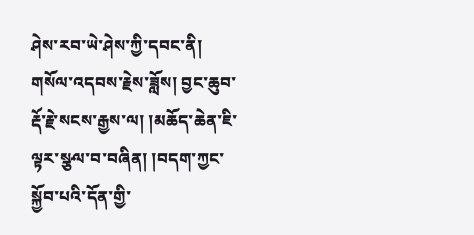ཤེས་རབ་ཡེ་ཤེས་ཀྱི་དབང་ནི། གསོལ་འདབས་རྗེས་ཟློས། བྱང་ཆུབ་རྡོ་རྗེ་སངས་རྒྱས་ལ། །མཆོད་ཆེན་ཇི་ལྟར་སྩལ་བ་བཞིན། །བདག་ཀྱང་སྐྱོབ་པའི་དོན་གྱི་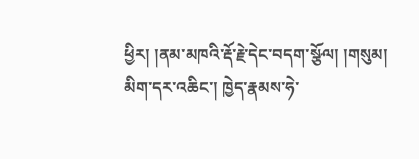ཕྱིར། །ནམ་མཁའི་རྡོ་རྗེ་དེང་བདག་སྩོལ། །གསུམ། མིག་དར་འཆིང་། ཁྱེད་རྣམས་ཧེ་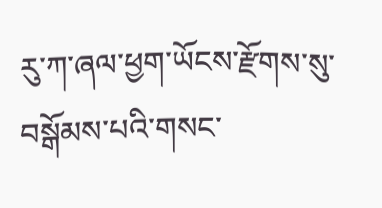རུ་ཀ་ཞལ་ཕྱག་ཡོངས་རྫོགས་སུ་བསྒོམས་པའི་གསང་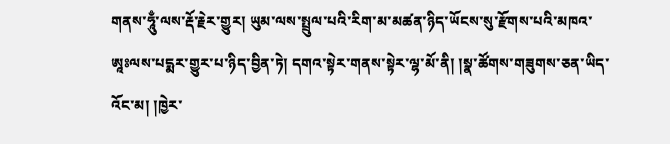གནས་ཧཱུྃ་ལས་རྡོ་རྗེར་གྱུར། ཡུམ་ལས་སྤྲུལ་པའི་རིག་མ་མཚན་ཉིད་ཡོངས་སུ་རྫོགས་པའི་མཁའ་ཨཱཿལས་པདྨར་གྱུར་པ་ཉིད་བྱིན་ཏེ། དགའ་སྟེར་གནས་སྟེར་ལྷ་མོ་ནི། །སྣ་ཚོགས་གཟུགས་ཅན་ཡིད་འོང་མ། །ཁྱེར་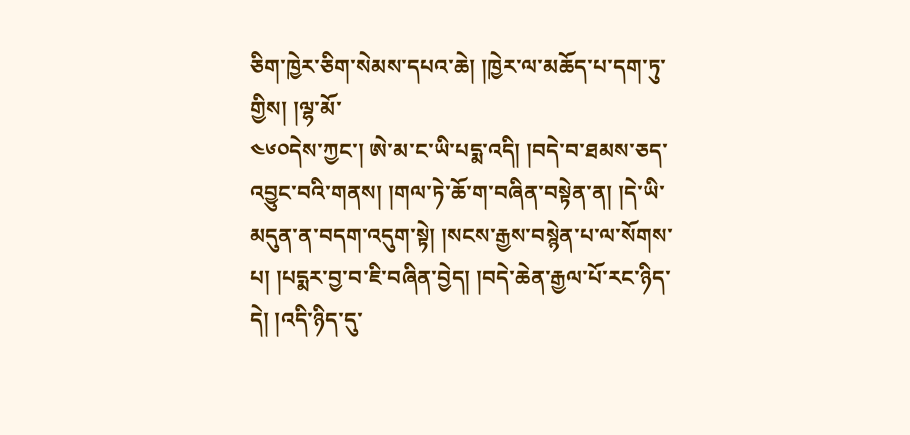ཅིག་ཁྱེར་ཅིག་སེམས་དཔའ་ཆེ། །ཁྱེར་ལ་མཆོད་པ་དག་ཏུ་གྱིས། །ལྷ་མོ་
༤༦༠དེས་ཀྱང་། ཨེ་མ་ང་ཡི་པདྨ་འདི། །བདེ་བ་ཐམས་ཅད་འབྱུང་བའི་གནས། །གལ་ཏེ་ཆོ་ག་བཞིན་བསྟེན་ན། །དེ་ཡི་མདུན་ན་བདག་འདུག་སྟེ། །སངས་རྒྱས་བསྙེན་པ་ལ་སོགས་པ། །པདྨར་བྱ་བ་ཇི་བཞིན་བྱེད། །བདེ་ཆེན་རྒྱལ་པོ་རང་ཉིད་དེ། །འདི་ཉིད་དུ་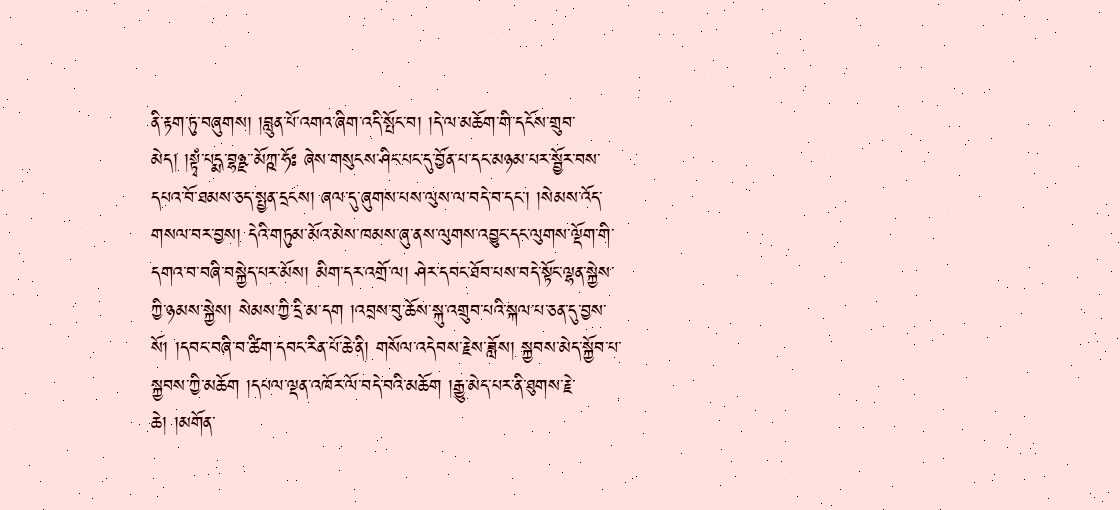ནི་རྟག་ཏུ་བཞུགས། །བླུན་པོ་འགའ་ཞིག་འདི་སྤོང་བ། །དེ་ལ་མཆོག་གི་དངོས་གྲུབ་མེད། །སྟྭཾ་པདྨ་བྷཉྫ་་མོཀྵ་ཧོཿ ཞེས་གསུངས་ཤིང་པང་དུ་བྱོན་པ་དང་མཉམ་པར་སྦྱོར་བས་དཔའ་བོ་ཐམས་ཅད་སྤྱན་དྲངས། ཞལ་དུ་ཞུགས་པས་ལུས་ལ་བདེ་བ་དང་། །སེམས་འོད་གསལ་བར་བྱས། དེའི་གཏུམ་མོའ་མེས་ཁམས་ཞུ་ནས་ལུགས་འབྱུང་དང་ལུགས་ལྡོག་གི་དགའ་བ་བཞི་བསྐྱེད་པར་མོས། མིག་དར་འགྲོ་ལ། ཤེར་དབང་ཐོབ་པས་བདེ་སྟོང་ལྷན་སྐྱེས་ཀྱི་ཉམས་སྐྱེས། སེམས་ཀྱི་དྲི་མ་དག །འབྲས་བུ་ཆོས་སྐུ་འགྲུབ་པའི་སྐལ་པ་ཅན་དུ་བྱས་སོ། །དབང་བཞི་བ་ཚིག་དབང་རིན་པོ་ཆེ་ནི། གསོལ་འདེབས་རྗེས་ཟློས། སྐྱབས་མེད་སྐྱོབ་པ་སྐྱབས་ཀྱི་མཆོག །དཔལ་ལྡན་འཁོར་ལོ་བདེ་བའི་མཆོག །རྒྱུ་མེད་པར་ནི་ཐུགས་རྗེ་ཆེ། །མགོན་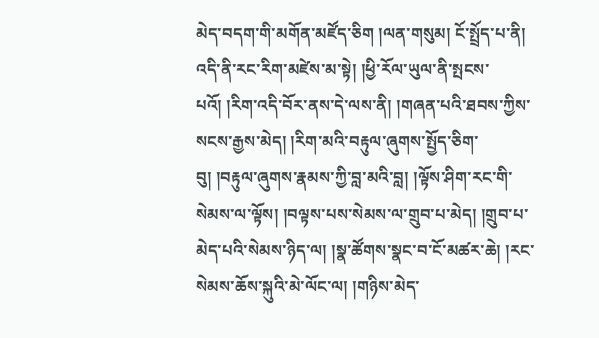མེད་བདག་གི་མགོན་མཛོད་ཅིག །ལན་གསུམ། ངོ་སྤྲོད་པ་ནི། འདི་ནི་རང་རིག་མཛེས་མ་སྟེ། །ཕྱི་རོལ་ཡུལ་ནི་སྤངས་པའོ། །རིག་འདི་བོར་ནས་དེ་ལས་ནི། །གཞན་པའི་ཐབས་ཀྱིས་སངས་རྒྱས་མེད། །རིག་མའི་བརྟུལ་ཞུགས་སྤྱོད་ཅིག་བུ། །བརྟུལ་ཞུགས་རྣམས་ཀྱི་བླ་མའི་བླ། །ལྟོས་ཤིག་རང་གི་སེམས་ལ་ལྟོས། །བལྟས་པས་སེམས་ལ་གྲུབ་པ་མེད། །གྲུབ་པ་མེད་པའི་སེམས་ཉིད་ལ། །སྣ་ཚོགས་སྣང་བ་ངོ་མཚར་ཆེ། །རང་སེམས་ཆོས་སྐུའི་མེ་ལོང་ལ། །གཉིས་མེད་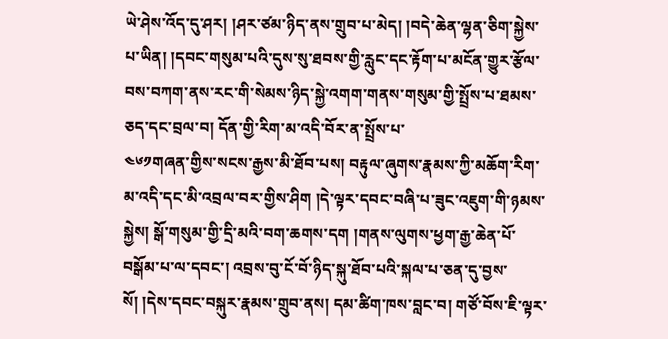ཡེ་ཤེས་འོད་དུ་ཤར། །ཤར་ཙམ་ཉིད་ནས་གྲུབ་པ་མེད། །བདེ་ཆེན་ལྷན་ཅིག་སྐྱེས་པ་ཡིན། །དབང་གསུམ་པའི་དུས་སུ་ཐབས་གྱི་རླུང་དང་རྟོག་པ་མངོན་གྱུར་རྩོལ་བས་བཀག་ནས་རང་གི་སེམས་ཉིད་སྐྱེ་འགག་གནས་གསུམ་གྱི་སྤྲོས་པ་ཐམས་ཅད་དང་བྲལ་བ། དོན་གྱི་རིག་མ་འདི་བོར་ན་སྤྲོས་པ་
༤༦༡གཞན་གྱིས་སངས་རྒྱས་མི་ཐོབ་པས། བརྟུལ་ཞུགས་རྣམས་ཀྱི་མཆོག་རིག་མ་འདི་དང་མི་འབྲལ་བར་གྱིས་ཤིག །དེ་ལྟར་དབང་བཞི་པ་ཟུང་འཇུག་གི་ཉམས་སྐྱེས། སྒོ་གསུམ་གྱི་དྲི་མའི་བག་ཆགས་དག །གནས་ལུགས་ཕྱག་རྒྱ་ཆེན་པོ་བསྒོམ་པ་ལ་དབང་། འབྲས་བུ་ངོ་བོ་ཉིད་སྐུ་ཐོབ་པའི་སྐལ་པ་ཅན་དུ་བྱས་སོ། །དེས་དབང་བསྐུར་རྣམས་གྲུབ་ནས། དམ་ཚིག་ཁས་བླང་བ། གཙོ་བོས་ཇི་ལྟར་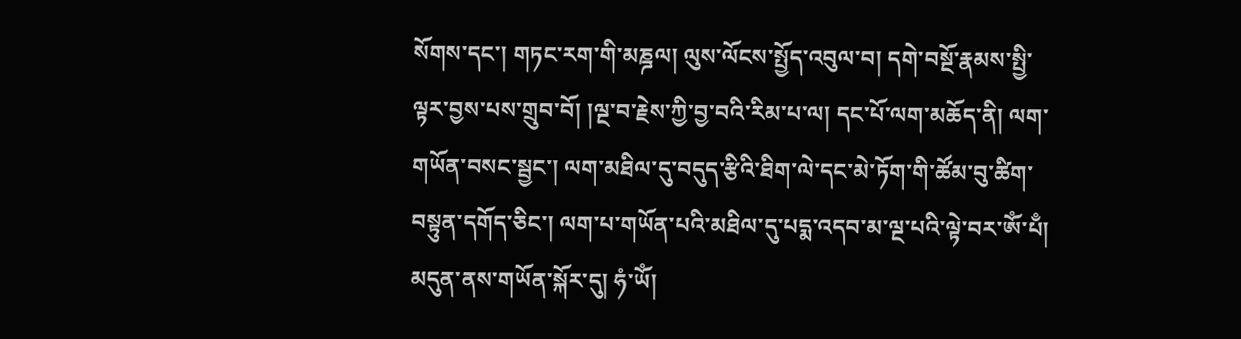སོགས་དང་། གཏང་རག་གི་མཎྜལ། ལུས་ལོངས་སྤྱོད་འབུལ་བ། དགེ་བསྔོ་རྣམས་སྤྱི་ལྟར་བྱས་པས་གྲུབ་བོ། །ལྔ་བ་རྗེས་ཀྱི་བྱ་བའི་རིམ་པ་ལ། དང་པོ་ལག་མཆོད་ནི། ལག་གཡོན་བསང་སྦྱང་། ལག་མཐིལ་དུ་བདུད་རྩིའི་ཐིག་ལེ་དང་མེ་ཏོག་གི་ཚོམ་བུ་ཚིག་བསྟུན་དགོད་ཅིང་། ལག་པ་གཡོན་པའི་མཐིལ་དུ་པདྨ་འདབ་མ་ལྔ་པའི་ལྟེ་བར་ༀ་པྃ། མདུན་ནས་གཡོན་སྐོར་དུ། ཧཾ་ཡོཾ།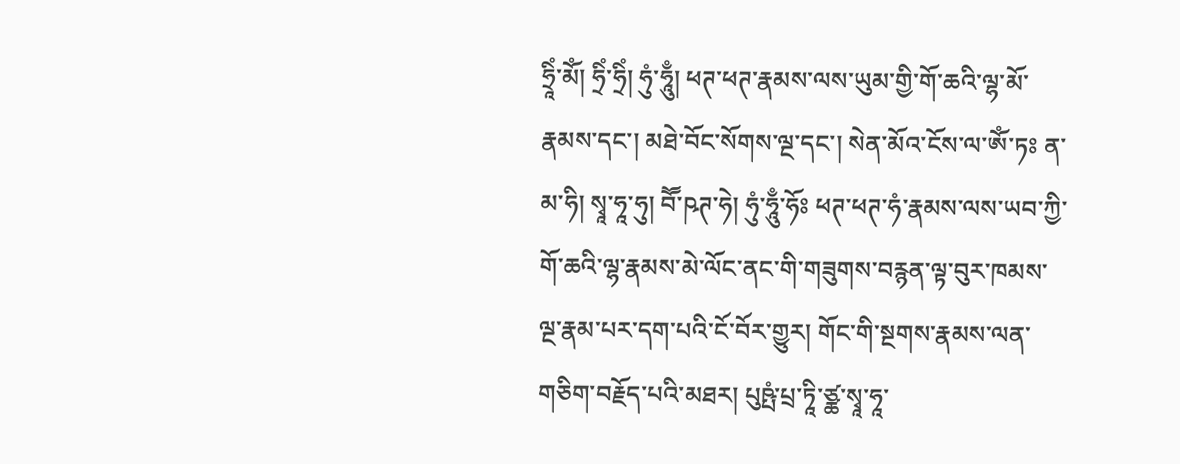ཧྲཱིཾ་མོཾ། ཧྲིཾ་ཧྲིཾ། ཧུཾ་ཧཱུྃ། ཕཊ་ཕཊ་རྣམས་ལས་ཡུམ་གྱི་གོ་ཆའི་ལྷ་མོ་རྣམས་དང་། མཐེ་བོང་སོགས་ལྔ་དང་། སེན་མོའ་ངོས་ལ་ༀ་ཏཿ ན་མ་ཧི། སྭཱ་ཧཱ་ཧུ། བཽ་ཥཊ་ཧེ། ཧུཾ་ཧཱུྃ་ཧོཿ ཕཊ་ཕཊ་ཧཾ་རྣམས་ལས་ཡབ་ཀྱི་གོ་ཆའི་ལྷ་རྣམས་མེ་ལོང་ནང་གི་གཟུགས་བརྙན་ལྟ་བུར་ཁམས་ལྔ་རྣམ་པར་དག་པའི་ངོ་བོར་གྱུར། གོང་གི་སྔགས་རྣམས་ལན་གཅིག་བརྗོད་པའི་མཐར། པུཥྤཾ་པྲ་ཏཱི་ཙྪ་སྭཱ་ཧཱ་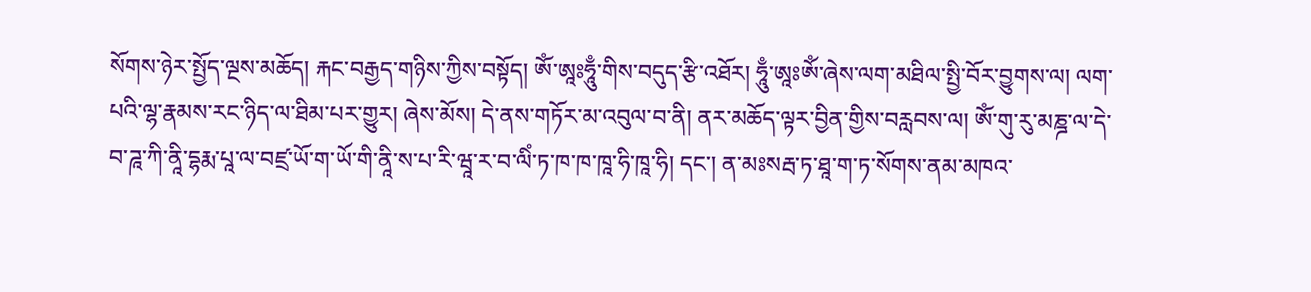སོགས་ཉེར་སྤྱོད་ལྔས་མཆོད། རྐང་བརྒྱད་གཉིས་ཀྱིས་བསྟོད། ༀ་ཨཱཿཧཱུྃ་གིས་བདུད་རྩི་འཐོར། ཧཱུྃ་ཨཱཿༀ་ཞེས་ལག་མཐིལ་སྤྱི་བོར་བྱུགས་ལ། ལག་པའི་ལྷ་རྣམས་རང་ཉིད་ལ་ཐིམ་པར་གྱུར། ཞེས་མོས། དེ་ནས་གཏོར་མ་འབུལ་བ་ནི། ནར་མཆོད་ལྟར་བྱིན་གྱིས་བརླབས་ལ། ༀ་གུ་རུ་མཎྜ་ལ་དེ་བ་ཌཱ་ཀི་ནཱི་དྷརྨ་པཱ་ལ་བཛྲ་ཡོ་ག་ཡོ་གི་ནཱི་ས་པ་རི་ཝཱ་ར་བ་ལིཾ་ཏ་ཁ་ཁ་ཁཱ་ཧི་ཁཱ་ཧི། དང་། ན་མཿསརྦ་ཏ་ཐཱ་ག་ཏ་སོགས་ནམ་མཁའ་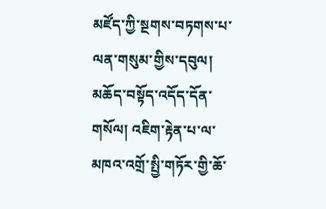མཛོད་ཀྱི་སྔགས་བཏགས་པ་ལན་གསུམ་གྱིས་དབུལ། མཆོད་བསྟོད་འདོད་དོན་གསོལ། འཇིག་རྟེན་པ་ལ་མཁའ་འགྲོ་སྤྱི་གཏོར་གྱི་ཆོ་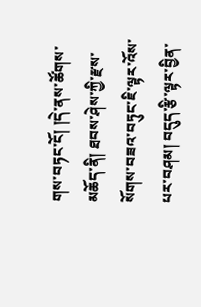གས་བཏང་ངོ། །དེ་ནས་ཚོགས་མཆོད་ནི། ཐབས་ཤེས་ཀྱི་རྫས་སོགས་བཟའ་བཏུང་ཇི་ལྟར་འོས་པར་བཤམ། བདུད་རྩི་ལྟར་བྱིན་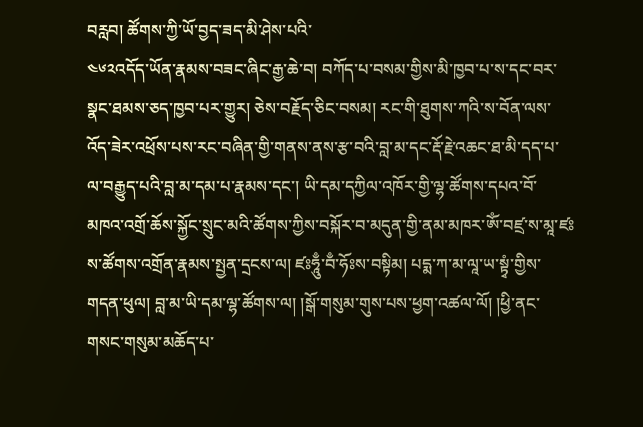བརླབ། ཚོགས་ཀྱི་ཡོ་བྱད་ཟད་མི་ཤེས་པའི་
༤༦༢འདོད་ཡོན་རྣམས་བཟང་ཞིང་རྒྱ་ཆེ་བ། བཀོད་པ་བསམ་གྱིས་མི་ཁྱབ་པ་ས་དང་བར་སྣང་ཐམས་ཅད་ཁྱབ་པར་གྱུར། ཅེས་བརྗོད་ཅིང་བསམ། རང་གི་ཐུགས་ཀའི་ས་བོན་ལས་འོད་ཟེར་འཕྲོས་པས་རང་བཞིན་གྱི་གནས་ནས་རྩ་བའི་བླ་མ་དང་རྡོ་རྗེ་འཆང་ཐ་མི་དད་པ་ལ་བརྒྱུད་པའི་བླ་མ་དམ་པ་རྣམས་དང་། ཡི་དམ་དཀྱིལ་འཁོར་གྱི་ལྷ་ཚོགས་དཔའ་བོ་མཁའ་འགྲོ་ཆོས་སྐྱོང་སྲུང་མའི་ཚོགས་ཀྱིས་བསྐོར་བ་མདུན་གྱི་ནམ་མཁར་ༀ་བཛྲ་ས་མཱ་ཛཿས་ཚོགས་འགྲོན་རྣམས་སྤྱན་དྲངས་ལ། ཛཿཧཱུྃ་བྃ་ཧོཿས་བསྟིམ། པདྨ་ཀ་མ་ལཱ་ཡ་སྟྭཾ་གྱིས་གདན་ཕུལ། བླ་མ་ཡི་དམ་ལྷ་ཚོགས་ལ། །སྒོ་གསུམ་གུས་པས་ཕྱག་འཚལ་ལོ། །ཕྱི་ནང་གསང་གསུམ་མཆོད་པ་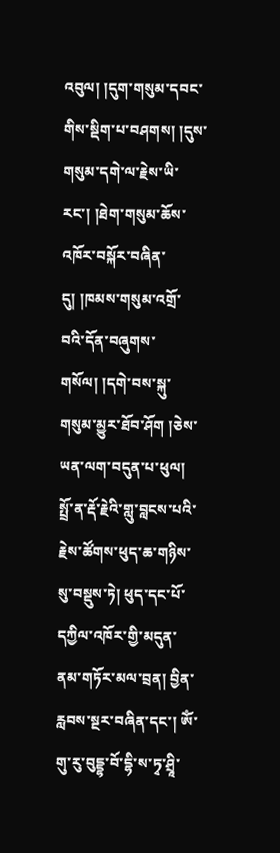འབུལ། །དུག་གསུམ་དབང་གིས་སྡིག་པ་བཤགས། །དུས་གསུམ་དགེ་ལ་རྗེས་ཡི་རང་། །ཐེག་གསུམ་ཆོས་འཁོར་བསྐོར་བཞིན་དུ། །ཁམས་གསུམ་འགྲོ་བའི་དོན་བཞུགས་གསོལ། །དགེ་བས་སྐུ་གསུམ་མྱུར་ཐོབ་ཤོག །ཅེས་ཡན་ལག་བདུན་པ་ཕུལ། སྤྲོ་ན་རྡོ་རྗེའི་གླུ་བླངས་པའི་རྗེས་ཚོགས་ཕུད་ཆ་གཉིས་སུ་བསྡུས་ཏེ། ཕུད་དང་པོ་དཀྱིལ་འཁོར་གྱི་མདུན་ནམ་གཏོར་མལ་བྲན། བྱིན་རླབས་སྔར་བཞིན་དང་། ༀ་གུ་རུ་བུདྡྷ་བོ་དྷི་ས་ཏྭ་ཤྲཱི་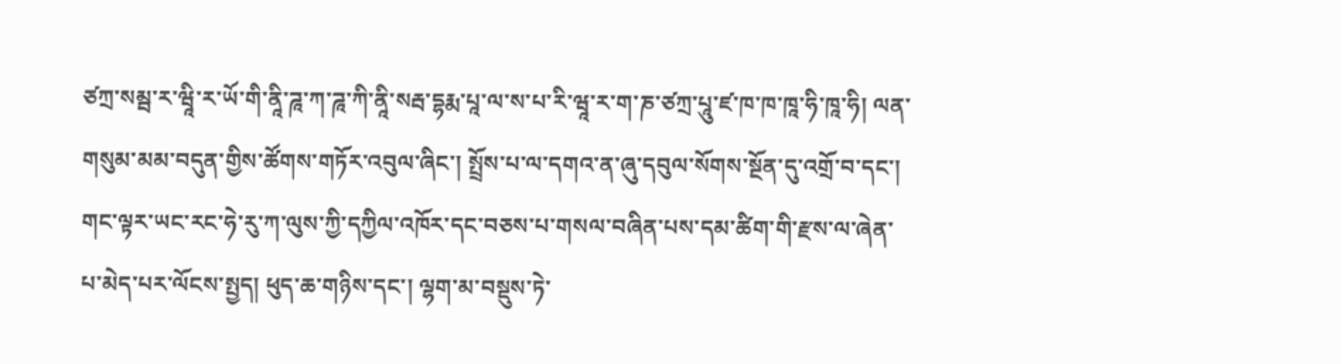ཙཀྲ་སམྦ་ར་ཝཱི་ར་ཡོ་གི་ནཱི་ཌཱ་ཀ་ཌཱ་ཀི་ནཱི་སརྦ་དྷརྨ་པཱ་ལ་ས་པ་རི་ཝཱ་ར་ག་ཎ་ཙཀྲ་པཱུ་ཛ་ཁ་ཁ་ཁཱ་ཧི་ཁཱ་ཧི། ལན་གསུམ་མམ་བདུན་གྱིས་ཚོགས་གཏོར་འབུལ་ཞིང་། སྤྲོས་པ་ལ་དགའ་ན་ཞུ་དབུལ་སོགས་སྔོན་དུ་འགྲོ་བ་དང་། གང་ལྟར་ཡང་རང་ཧེ་རུ་ཀ་ལུས་ཀྱི་དཀྱིལ་འཁོར་དང་བཅས་པ་གསལ་བཞིན་པས་དམ་ཚིག་གི་རྫས་ལ་ཞེན་པ་མེད་པར་ལོངས་སྤྱད། ཕུད་ཆ་གཉིས་དང་། ལྷག་མ་བསྡུས་ཏེ་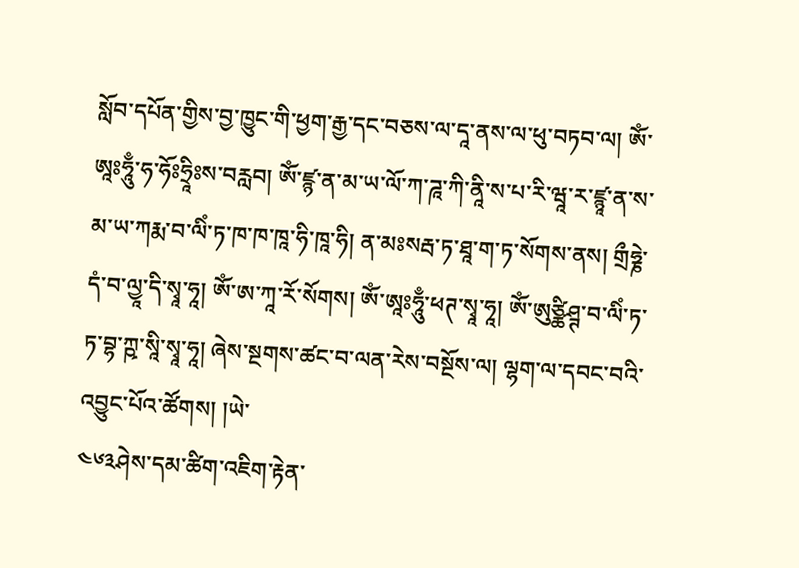སློབ་དཔོན་གྱིས་བྱ་ཁྱུང་གི་ཕྱག་རྒྱ་དང་བཅས་ལ་དཱ་ནས་ལ་ཕུ་བཏབ་ལ། ༀ་ཨཱཿཧཱུྃ་ཧ་ཧོཿཧྲཱིཿས་བརླབ། ༀ་ཛྙ་ན་མ་ཡ་ལོ་ཀ་ཌཱ་ཀི་ནཱི་ས་པ་རི་ཝཱ་ར་ཛྙཱ་ན་ས་མ་ཡ་ཀརྨ་བ་ལིཾ་ཏ་ཁ་ཁ་ཁཱ་ཧི་ཁཱ་ཧི། ན་མཿསརྦ་ཏ་ཐཱ་ག་ཏ་སོགས་ནས། གྲྀཧྞེ་དཾ་བ་ལྱཱ་དི་སྭཱ་ཧཱ། ༀ་ཨ་ཀཱ་རོ་སོགས། ༀ་ཨཱཿཧཱུྃ་ཕཊ་སྭཱ་ཧཱ། ༀ་ཨུཙྪིཤྚ་བ་ལིཾ་ཏ་ཏ་བྷ་ཀྵ་སཱི་སྭཱ་ཧཱ། ཞེས་སྔགས་ཚང་བ་ལན་རེས་བསྔོས་ལ། ལྷག་ལ་དབང་བའི་འབྱུང་པོའ་ཚོགས། །ཡེ་
༤༦༣ཤེས་དམ་ཚིག་འཇིག་རྟེན་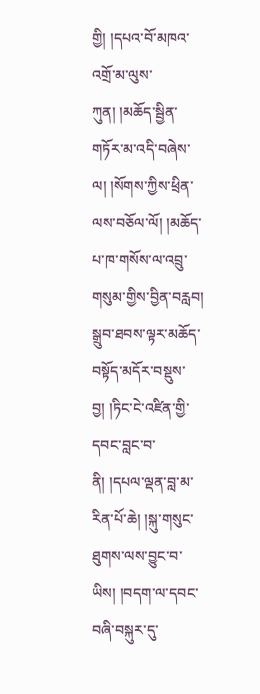གྱི། །དཔའ་བོ་མཁའ་འགྲོ་མ་ལུས་ཀུན། །མཆོད་སྦྱིན་གཏོར་མ་འདི་བཞེས་ལ། །སོགས་ཀྱིས་ཕྲིན་ལས་བཅོལ་ལོ། །མཆོད་པ་ཁ་གསོས་ལ་འབྲུ་གསུམ་གྱིས་བྱིན་བརླབ། སྒྲུབ་ཐབས་ལྟར་མཆོད་བསྟོད་མདོར་བསྡུས་བྱ། །ཏིང་ངེ་འཛིན་གྱི་དབང་བླང་བ་ནི། །དཔལ་ལྡན་བླ་མ་རིན་པོ་ཆེ། །སྐུ་གསུང་ཐུགས་ལས་བྱུང་བ་ཡིས། །བདག་ལ་དབང་བཞི་བསྐུར་དུ་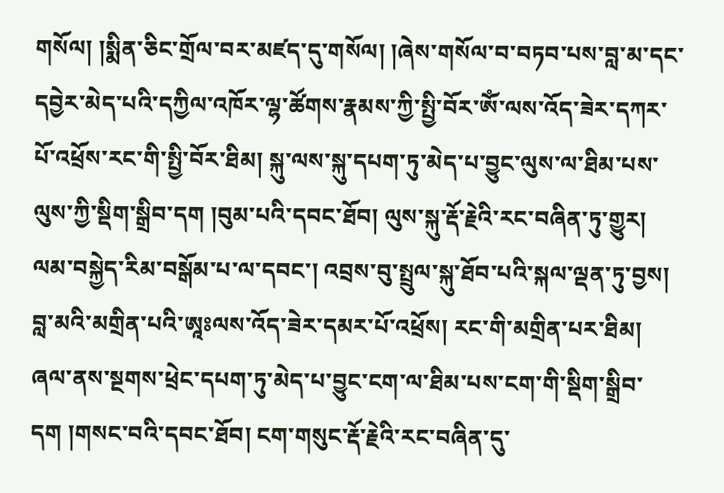གསོལ། །སྨིན་ཅིང་གྲོལ་བར་མཛད་དུ་གསོལ། །ཞེས་གསོལ་བ་བཏབ་པས་བླ་མ་དང་དབྱེར་མེད་པའི་དཀྱིལ་འཁོར་ལྷ་ཚོགས་རྣམས་ཀྱི་སྤྱི་བོར་ༀ་ལས་འོད་ཟེར་དཀར་པོ་འཕྲོས་རང་གི་སྤྱི་བོར་ཐིམ། སྐུ་ལས་སྐུ་དཔག་ཏུ་མེད་པ་བྱུང་ལུས་ལ་ཐིམ་པས་ལུས་ཀྱི་སྡིག་སྒྲིབ་དག །བུམ་པའི་དབང་ཐོབ། ལུས་སྐུ་རྡོ་རྗེའི་རང་བཞིན་ཏུ་གྱུར། ལམ་བསྐྱེད་རིམ་བསྒོམ་པ་ལ་དབང་། འབྲས་བུ་སྤྲུལ་སྐུ་ཐོབ་པའི་སྐལ་ལྡན་ཏུ་བྱས། བླ་མའི་མགྲིན་པའི་ཨཱཿལས་འོད་ཟེར་དམར་པོ་འཕྲོས། རང་གི་མགྲིན་པར་ཐིམ། ཞལ་ནས་སྔགས་ཕྲེང་དཔག་ཏུ་མེད་པ་བྱུང་ངག་ལ་ཐིམ་པས་ངག་གི་སྡིག་སྒྲིབ་དག །གསང་བའི་དབང་ཐོབ། ངག་གསུང་རྡོ་རྗེའི་རང་བཞིན་དུ་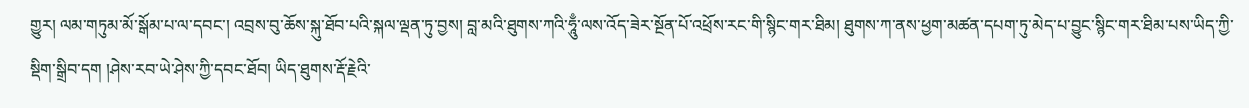གྱུར། ལམ་གཏུམ་མོ་སྒོམ་པ་ལ་དབང་། འབྲས་བུ་ཆོས་སྐུ་ཐོབ་པའི་སྐལ་ལྡན་ཏུ་བྱས། བླ་མའི་ཐུགས་ཀའི་ཧཱུྃ་ལས་འོད་ཟེར་སྔོན་པོ་འཕྲོས་རང་གི་སྙིང་གར་ཐིམ། ཐུགས་ཀ་ནས་ཕྱག་མཚན་དཔག་ཏུ་མེད་པ་བྱུང་སྙིང་གར་ཐིམ་པས་ཡིད་ཀྱི་སྡིག་སྒྲིབ་དག །ཤེས་རབ་ཡེ་ཤེས་ཀྱི་དབང་ཐོབ། ཡིད་ཐུགས་རྡོ་རྗེའི་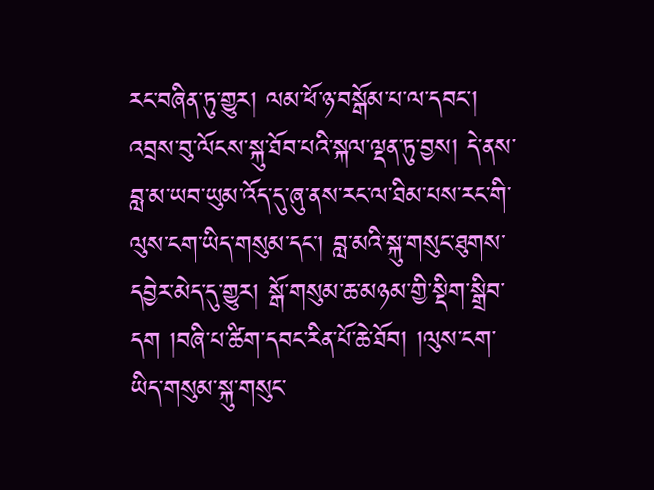རང་བཞིན་ཏུ་གྱུར། ལམ་ཕོ་ཉ་བསྒོམ་པ་ལ་དབང་། འབྲས་བུ་ལོངས་སྐུ་ཐོབ་པའི་སྐལ་ལྡན་ཏུ་བྱས། དེ་ནས་བླ་མ་ཡབ་ཡུམ་འོད་དུ་ཞུ་ནས་རང་ལ་ཐིམ་པས་རང་གི་ལུས་ངག་ཡིད་གསུམ་དང་། བླ་མའི་སྐུ་གསུང་ཐུགས་དབྱེར་མེད་དུ་གྱུར། སྒོ་གསུམ་ཆ་མཉམ་གྱི་སྡིག་སྒྲིབ་དག །བཞི་པ་ཚིག་དབང་རིན་པོ་ཆེ་ཐོབ། །ལུས་ངག་ཡིད་གསུམ་སྐུ་གསུང་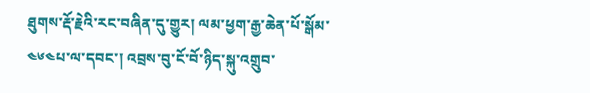ཐུགས་རྡོ་རྗེའི་རང་བཞིན་དུ་གྱུར། ལམ་ཕྱག་རྒྱ་ཆེན་པོ་སྒོམ་
༤༦༤པ་ལ་དབང་། འབྲས་བུ་ངོ་བོ་ཉིད་སྐུ་འགྲུབ་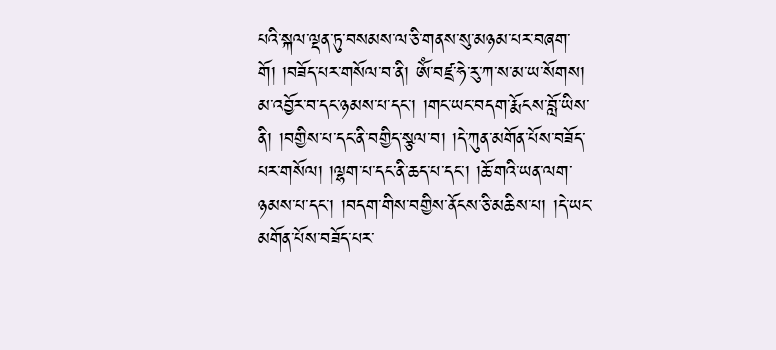པའི་སྐལ་ལྡན་ཏུ་བསམས་ལ་ཅི་གནས་སུ་མཉམ་པར་བཞག་གོ། །བཟོད་པར་གསོལ་བ་ནི། ༀ་བཛྲ་ཧེ་རུ་ཀ་ས་མ་ཡ་སོགས། མ་འབྱོར་བ་དང་ཉམས་པ་དང་། །གང་ཡང་བདག་རྨོངས་བློ་ཡིས་ནི། །བགྱིས་པ་དང་ནི་བགྱིད་སྩལ་བ། །དེ་ཀུན་མགོན་པོས་བཟོད་པར་གསོལ། །ལྷག་པ་དང་ནི་ཆད་པ་དང་། །ཆོ་གའི་ཡན་ལག་ཉམས་པ་དང་། །བདག་གིས་བགྱིས་ནོངས་ཅི་མཆིས་པ། །དེ་ཡང་མགོན་པོས་བཟོད་པར་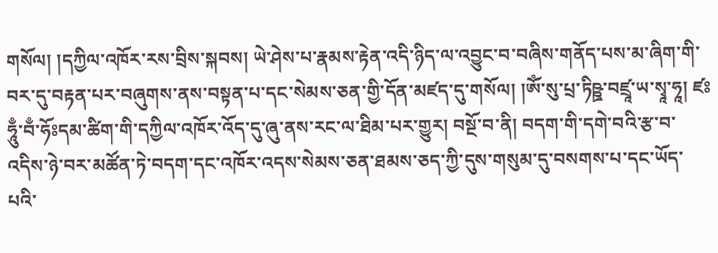གསོལ། །དཀྱིལ་འཁོར་རས་བྲིས་སྐབས། ཡེ་ཤེས་པ་རྣམས་རྟེན་འདི་ཉིད་ལ་འབྱུང་བ་བཞིས་གནོད་པས་མ་ཞིག་གི་བར་དུ་བརྟན་པར་བཞུགས་ནས་བསྟན་པ་དང་སེམས་ཅན་གྱི་དོན་མཛད་དུ་གསོལ། །ༀ་སུ་པྲ་ཏིཥྛ་བཛྲཱ་ཡ་སྭཱ་ཧཱ། ཛཿཧཱུྃ་བྃ་ཧོཿདམ་ཚིག་གི་དཀྱིལ་འཁོར་འོད་དུ་ཞུ་ནས་རང་ལ་ཐིམ་པར་གྱུར། བསྔོ་བ་ནི། བདག་གི་དགེ་བའི་རྩ་བ་འདིས་ཉེ་བར་མཚོན་ཏེ་བདག་དང་འཁོར་འདས་སེམས་ཅན་ཐམས་ཅད་ཀྱི་དུས་གསུམ་དུ་བསགས་པ་དང་ཡོད་པའི་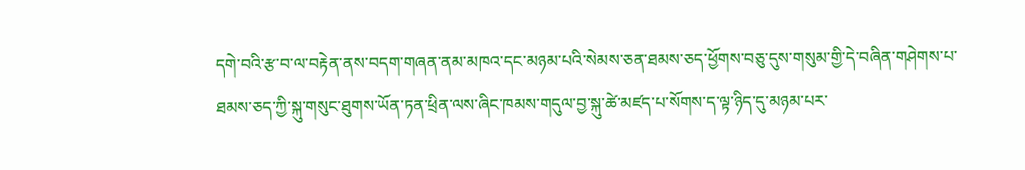དགེ་བའི་རྩ་བ་ལ་བརྟེན་ནས་བདག་གཞན་ནམ་མཁའ་དང་མཉམ་པའི་སེམས་ཅན་ཐམས་ཅད་ཕྱོགས་བཅུ་དུས་གསུམ་གྱི་དེ་བཞིན་གཤེགས་པ་ཐམས་ཅད་ཀྱི་སྐུ་གསུང་ཐུགས་ཡོན་ཏན་ཕྲིན་ལས་ཞིང་ཁམས་གདུལ་བྱ་སྐུ་ཚེ་མཛད་པ་སོགས་ད་ལྟ་ཉིད་དུ་མཉམ་པར་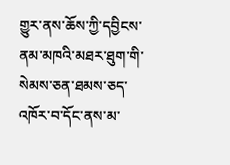གྱུར་ནས་ཆོས་ཀྱི་དབྱིངས་ནམ་མཁའི་མཐར་ཐུག་གི་སེམས་ཅན་ཐམས་ཅད་འཁོར་བ་དོང་ནས་མ་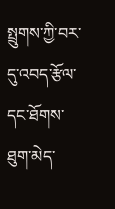སྤྲུགས་ཀྱི་བར་དུ་འབད་རྩོལ་དང་ཐོགས་ཐུག་མེད་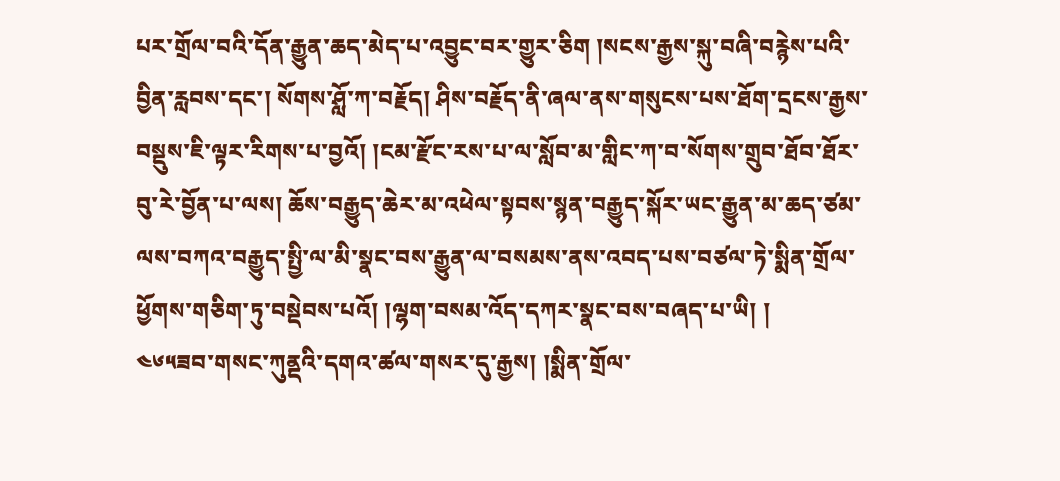པར་གྲོལ་བའི་དོན་རྒྱུན་ཆད་མེད་པ་འབྱུང་བར་གྱུར་ཅིག །སངས་རྒྱས་སྐུ་བཞི་བརྙེས་པའི་བྱིན་རླབས་དང་། སོགས་ཤློ་ཀ་བརྗོད། ཤིས་བརྗོད་ནི་ཞལ་ནས་གསུངས་པས་ཐོག་དྲངས་རྒྱས་བསྡུས་ཇི་ལྟར་རིགས་པ་བྱའོ། །ངམ་རྫོང་རས་པ་ལ་སློབ་མ་གླིང་ཀ་བ་སོགས་གྲུབ་ཐོབ་ཐོར་བུ་རེ་བྱོན་པ་ལས། ཆོས་བརྒྱུད་ཆེར་མ་འཕེལ་སྟབས་སྙན་བརྒྱུད་སྐོར་ཡང་རྒྱུན་མ་ཆད་ཙམ་ལས་བཀའ་བརྒྱུད་སྤྱི་ལ་མི་སྣང་བས་རྒྱུན་ལ་བསམས་ནས་འབད་པས་བཙལ་ཏེ་སྨིན་གྲོལ་ཕྱོགས་གཅིག་ཏུ་བསྡེབས་པའོ། །ལྷག་བསམ་འོད་དཀར་སྣང་བས་བཞད་པ་ཡི། །
༤༦༥ཟབ་གསང་ཀུནྡའི་དགའ་ཚལ་གསར་དུ་རྒྱས། །སྨིན་གྲོལ་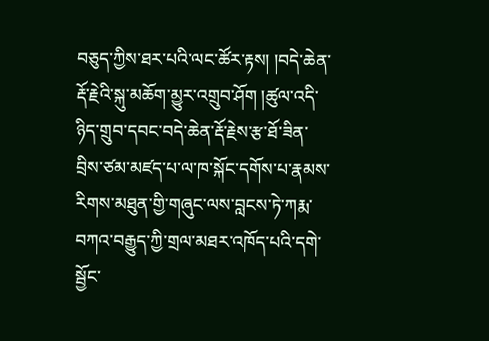བཅུད་ཀྱིས་ཐར་པའི་ལང་ཚོར་རྟས། །བདེ་ཆེན་རྡོ་རྗེའི་སྐུ་མཆོག་མྱུར་འགྲུབ་ཤོག །ཚུལ་འདི་ཉིད་གྲུབ་དབང་བདེ་ཆེན་རྡོ་རྗེས་རྩ་ཐོ་ཟིན་བྲིས་ཙམ་མཛད་པ་ལ་ཁ་སྐོང་དགོས་པ་རྣམས་རིགས་མཐུན་གྱི་གཞུང་ལས་བླངས་ཏེ་ཀརྨ་བཀའ་བརྒྱུད་ཀྱི་གྲལ་མཐར་འཁོད་པའི་དགེ་སྦྱོང་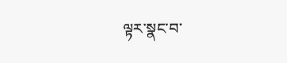ལྟར་སྣང་བ་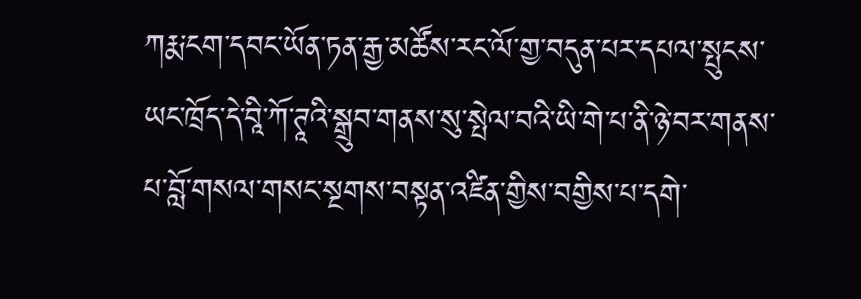ཀརྨ་ངག་དབང་ཡོན་ཏན་རྒྱ་མཚོས་རང་ལོ་གྱ་བདུན་པར་དཔལ་སྤུངས་ཡང་ཁྲོད་དེ་བཱི་ཀོ་ཊཱའི་སྒྲུབ་གནས་སུ་སྤེལ་བའི་ཡི་གེ་པ་ནི་ཉེ་བར་གནས་པ་བློ་གསལ་གསང་སྔགས་བསྟན་འཛིན་གྱིས་བགྱིས་པ་དགེ་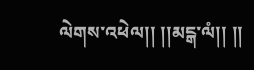ལེགས་འཕེལ།། །།མངྒ་ལཾ།། །།